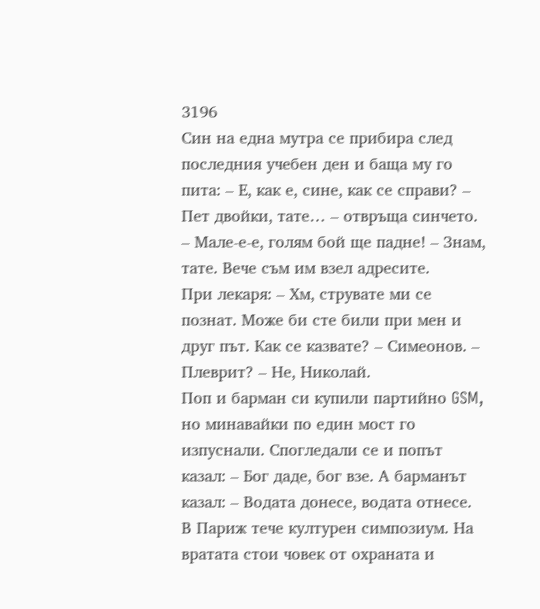3196
Син на една мутра се прибира след последния учебен ден и баща му го пита: – Е, как е, сине, как се справи? – Пет двойки, тате… – отвръща синчето. – Мале-е-е, голям бой ще падне! – Знам, тате. Вече съм им взел адресите.
При лекаря: – Хм, струвате ми се познат. Може би сте били при мен и друг път. Как се казвате? – Симеонов. – Плеврит? – Не, Николай.
Поп и барман си купили партийно GSM, но минавайки по един мост го изпуснали. Спогледали се и попът казал: – Бог даде, бог взе. А барманът казал: – Водата донесе, водата отнесе.
В Париж тече културен симпозиум. На вратата стои човек от охраната и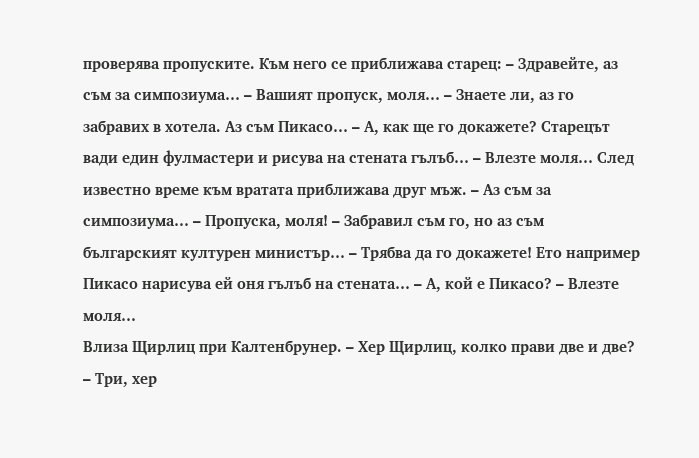проверява пропуските. Към него се приближава старец: – Здравейте, аз съм за симпозиума… – Вашият пропуск, моля… – Знаете ли, аз го забравих в хотела. Аз съм Пикасо… – А, как ще го докажете? Старецът вади един фулмастери и рисува на стената гълъб… – Влезте моля… След известно време към вратата приближава друг мъж. – Аз съм за симпозиума… – Пропуска, моля! – Забравил съм го, но аз съм българският културен министър… – Трябва да го докажете! Ето например Пикасо нарисува ей оня гълъб на стената… – А, кой е Пикасо? – Влезте моля…
Влиза Щирлиц при Калтенбрунер. – Хер Щирлиц, колко прави две и две? – Три, хер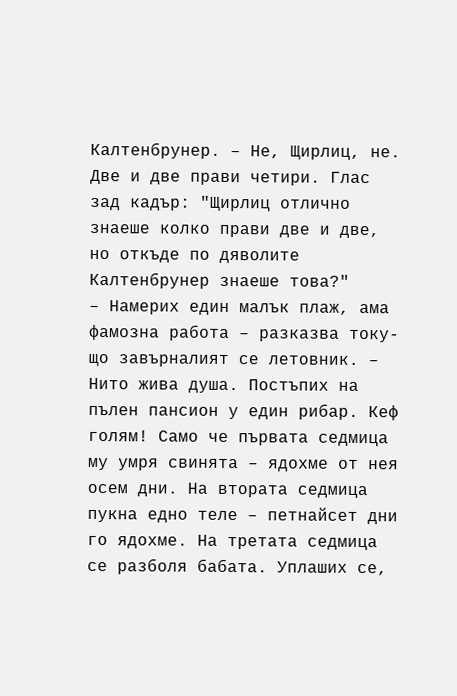Калтенбрунер. – Не, Щирлиц, не. Две и две прави четири. Глас зад кадър: "Щирлиц отлично знаеше колко прави две и две, но откъде по дяволите Калтенбрунер знаеше това?"
– Намерих един малък плаж, ама фамозна работа – разказва току-що завърналият се летовник. – Нито жива душа. Постъпих на пълен пансион у един рибар. Кеф голям! Само че първата седмица му умря свинята – ядохме от нея осем дни. На втората седмица пукна едно теле – петнайсет дни го ядохме. На третата седмица се разболя бабата. Уплаших се,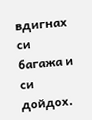вдигнах си багажа и си дойдох.